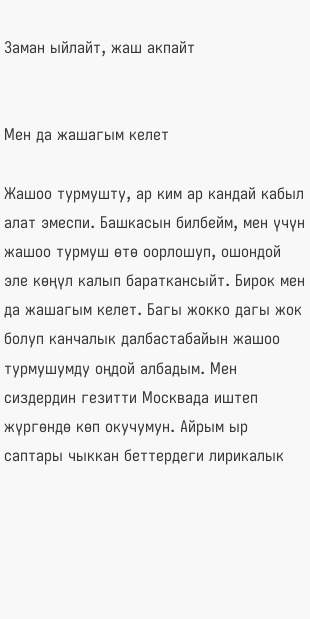Заман ыйлайт, жаш акпайт


Мен да жашагым келет

Жашоо турмушту, ар ким ар кандай кабыл алат эмеспи. Башкасын билбейм, мен үчүн жашоо турмуш өтө оорлошуп, ошондой эле көңүл калып бараткансыйт. Бирок мен да жашагым келет. Багы жокко дагы жок болуп канчалык далбастабайын жашоо турмушумду оңдой албадым. Мен сиздердин гезитти Москвада иштеп жүргөндө көп окучумун. Айрым ыр саптары чыккан беттердеги лирикалык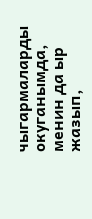чыгармаларды окуганымда, менин да ыр жазып,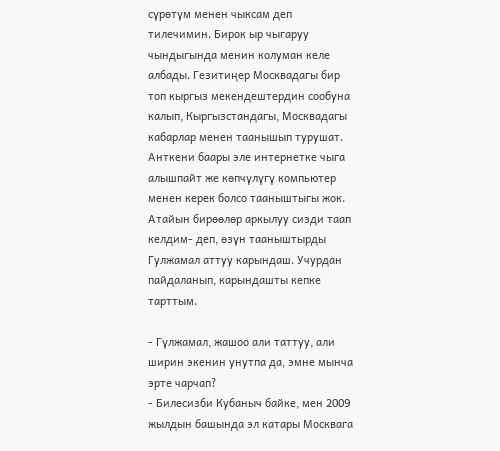сүрөтүм менен чыксам деп тилечимин. Бирок ыр чыгаруу чындыгында менин колуман келе албады. Гезитиңер Москвадагы бир топ кыргыз мекендештердин сообуна калып, Кыргызстандагы, Москвадагы кабарлар менен таанышып турушат. Анткени баары эле интернетке чыга алышпайт же көпчүлүгү компьютер менен керек болсо тааныштыгы жок. Атайын бирөөлөр аркылуу сизди таап келдим- деп, өзүн тааныштырды Гулжамал аттуу карындаш. Учурдан пайдаланып, карындашты кепке тарттым.

- Гүлжамал, жашоо али таттуу, али ширин экенин унутпа да, эмне мынча эрте чарчап?
- Билесизби Кубаныч байке, мен 2009 жылдын башында эл катары Москвага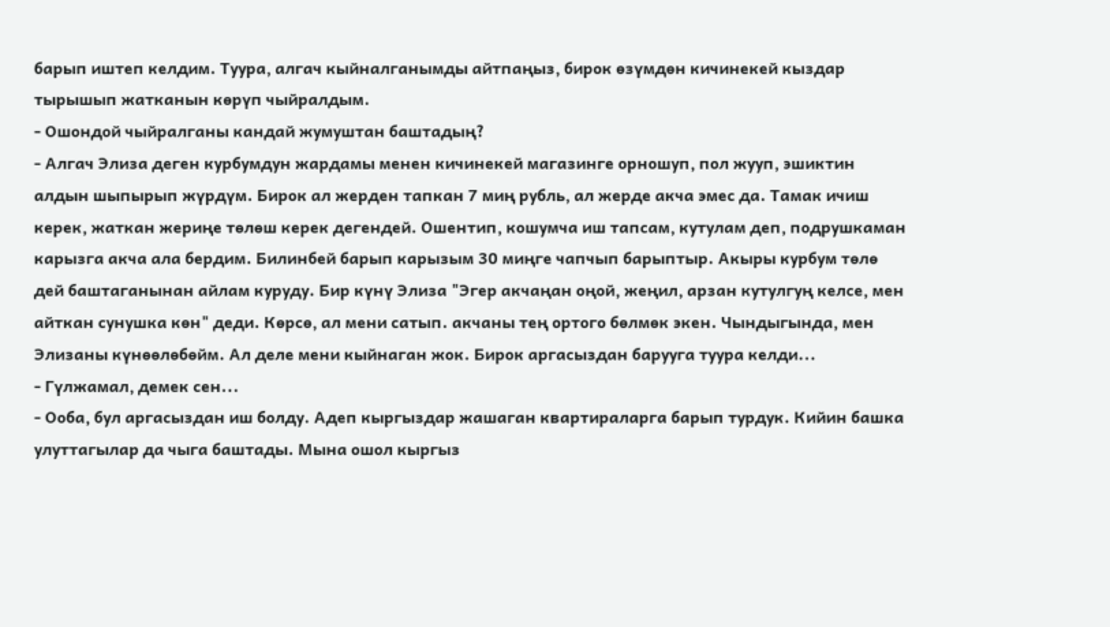барып иштеп келдим. Туура, алгач кыйналганымды айтпаңыз, бирок өзүмдөн кичинекей кыздар тырышып жатканын көрүп чыйралдым.
- Ошондой чыйралганы кандай жумуштан баштадың?
- Алгач Элиза деген курбумдун жардамы менен кичинекей магазинге орношуп, пол жууп, эшиктин алдын шыпырып жүрдүм. Бирок ал жерден тапкан 7 миң рубль, ал жерде акча эмес да. Тамак ичиш керек, жаткан жериңе төлөш керек дегендей. Ошентип, кошумча иш тапсам, кутулам деп, подрушкаман карызга акча ала бердим. Билинбей барып карызым 30 миңге чапчып барыптыр. Акыры курбум төлө дей баштаганынан айлам куруду. Бир күнү Элиза "Эгер акчаңан оңой, жеңил, арзан кутулгуң келсе, мен айткан сунушка көн" деди. Көрсө, ал мени сатып. акчаны тең ортого бөлмөк экен. Чындыгында, мен Элизаны күнөөлөбөйм. Ал деле мени кыйнаган жок. Бирок аргасыздан барууга туура келди...
- Гүлжамал, демек сен...
- Ооба, бул аргасыздан иш болду. Адеп кыргыздар жашаган квартираларга барып турдук. Кийин башка улуттагылар да чыга баштады. Мына ошол кыргыз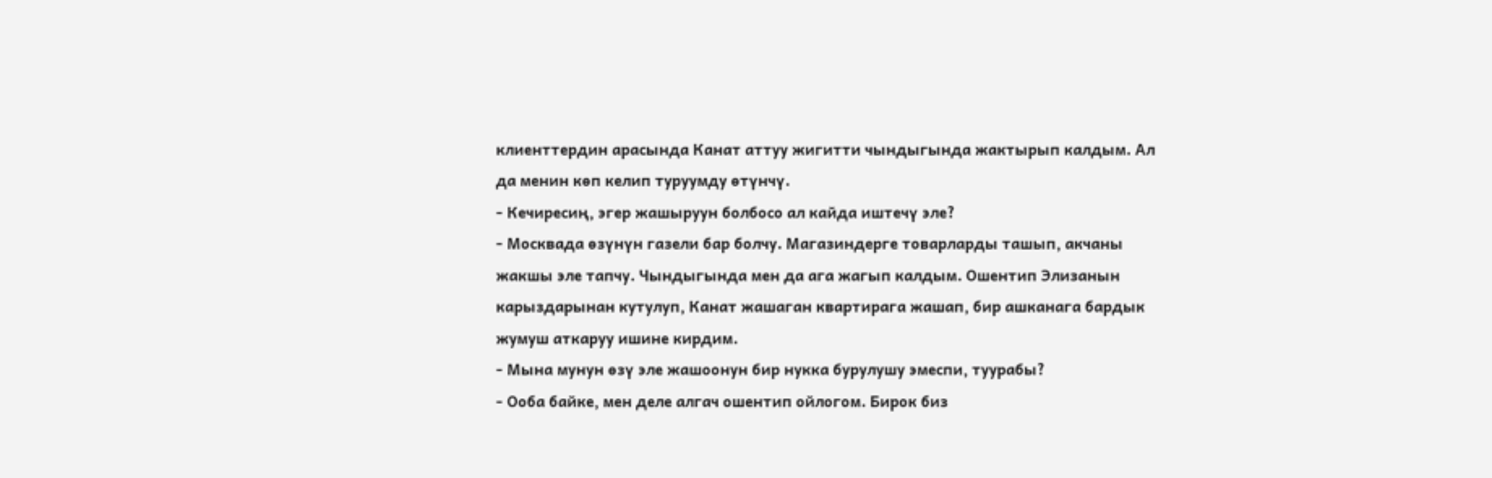клиенттердин арасында Канат аттуу жигитти чындыгында жактырып калдым. Ал да менин көп келип туруумду өтүнчү.
- Кечиресиң, эгер жашыруун болбосо ал кайда иштечү эле?
- Москвада өзүнүн газели бар болчу. Магазиндерге товарларды ташып, акчаны жакшы эле тапчу. Чындыгында мен да ага жагып калдым. Ошентип Элизанын карыздарынан кутулуп, Канат жашаган квартирага жашап, бир ашканага бардык жумуш аткаруу ишине кирдим.
- Мына мунун өзү эле жашоонун бир нукка бурулушу эмеспи, туурабы?
- Ооба байке, мен деле алгач ошентип ойлогом. Бирок биз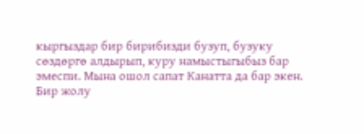кыргыздар бир бирибизди бузуп, бузуку сөздөргө алдырып, куру намыстыгыбыз бар эмеспи. Мына ошол сапат Канатта да бар экен. Бир жолу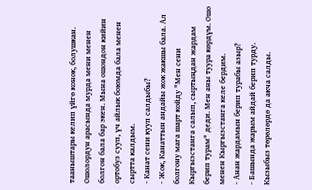тааныштары келип үйгө конок, болушкан. Ошолордун арасында мурда мени менен болгон бала бар экен. Мына ошондон кийин ортобуз сууп, үч айлык боюмда бала менен сыртта калдым.
- Канат сени кууп салдыбы?
- Жок, Канаттын андайы жок жакшы бала. Ал болгону мага шарт койду "Мен сени Кыргызстанга салып, сыртыңдан жардам берип турам" деди. Мен аны туура көрдүм. Ошо менен Кыргызстанга келе бердим.
- Анан жардамын берип турабы азыр?
- Башында жарым айдай берип турду. Кызыбыз төрөлөрдө да акча салды.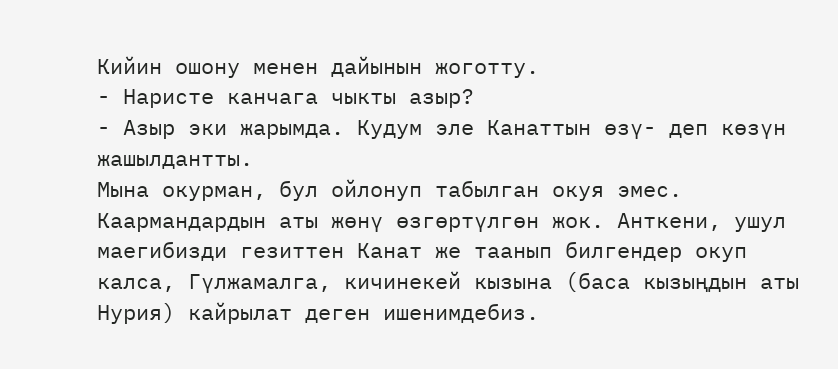Кийин ошону менен дайынын жоготту.
- Наристе канчага чыкты азыр?
- Азыр эки жарымда. Кудум эле Канаттын өзү- деп көзүн жашылдантты.
Мына окурман, бул ойлонуп табылган окуя эмес. Каармандардын аты жөнү өзгөртүлгөн жок. Анткени, ушул маегибизди гезиттен Канат же таанып билгендер окуп калса, Гүлжамалга, кичинекей кызына (баса кызыңдын аты Нурия) кайрылат деген ишенимдебиз.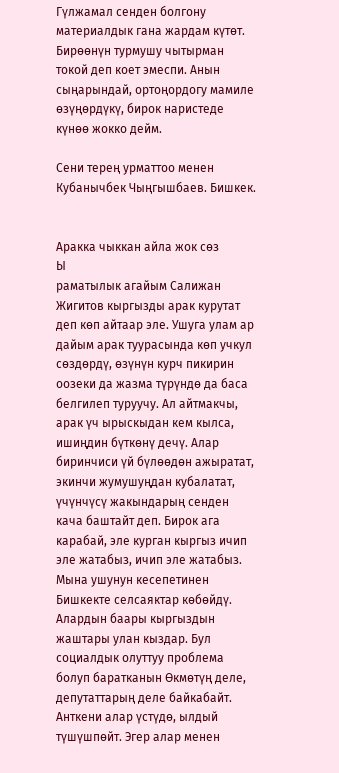Гүлжамал сенден болгону материалдык гана жардам күтөт. Бирөөнүн турмушу чытырман токой деп коет эмеспи. Анын сыңарындай, ортоңордогу мамиле өзүңөрдүкү, бирок наристеде күнөө жокко дейм.

Сени терең урматтоо менен
Кубанычбек Чыңгышбаев. Бишкек.


Аракка чыккан айла жок сөз
Ы
раматылык агайым Салижан Жигитов кыргызды арак курутат деп көп айтаар эле. Ушуга улам ар дайым арак туурасында көп учкул сөздөрдү, өзүнүн курч пикирин оозеки да жазма түрүндө да баса белгилеп туруучу. Ал айтмакчы, арак үч ырыскыдан кем кылса, ишиңдин бүткөнү дечү. Алар биринчиси үй бүлөөдөн ажыратат, экинчи жумушуңдан кубалатат, үчүнчүсү жакындарың сенден кача баштайт деп. Бирок ага карабай, эле курган кыргыз ичип эле жатабыз, ичип эле жатабыз. Мына ушунун кесепетинен Бишкекте селсаяктар көбөйдү. Алардын баары кыргыздын жаштары улан кыздар. Бул социалдык олуттуу проблема болуп баратканын Өкмөтүң деле, депутаттарың деле байкабайт. Анткени алар үстүдө, ылдый түшүшпөйт. Эгер алар менен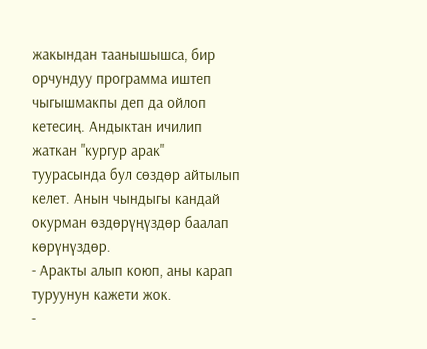жакындан таанышышса, бир орчундуу программа иштеп чыгышмакпы деп да ойлоп кетесиң. Андыктан ичилип жаткан "кургур арак" туурасында бул сөздөр айтылып келет. Анын чындыгы кандай окурман өздөрүңүздөр баалап көрүнүздөр.
- Аракты алып коюп, аны карап туруунун кажети жок.
-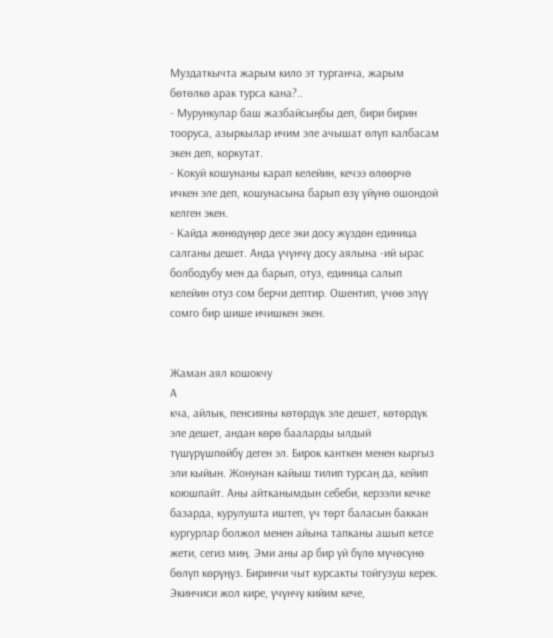Муздаткычта жарым кило эт турганча, жарым бөтөлкө арак турса кана?..
- Мурункулар баш жазбайсыңбы деп, бири бирин тооруса, азыркылар ичим эле ачышат өлүп калбасам экен деп, коркутат.
- Кокуй кошунаны карап келейин, кечээ өлөөрчө ичкен эле деп, кошунасына барып өзү үйүнө ошондой келген экен.
- Кайда жөнөдүңөр десе эки досу жүздөн единица салганы дешет. Анда үчүнчү досу аялына -ий ырас болбодубу мен да барып, отуз, единица салып келейин отуз сом берчи дептир. Ошентип, үчөө элүү сомго бир шише ичишкен экен.


Жаман аял кошокчу
А
кча, айлык, пенсияны көтөрдүк эле дешет, көтөрдүк эле дешет, андан көрө бааларды ылдый түшүрүшпөйбү деген эл. Бирок канткен менен кыргыз эли кыйын. Жонунан кайыш тилип турсаң да, кейип коюшпайт. Аны айтканымдын себеби, керээли кечке базарда, курулушта иштеп, үч төрт баласын баккан кургурлар болжол менен айына тапканы ашып кетсе жети, сегиз миң. Эми аны ар бир үй бүлө мүчөсүнө бөлүп көрүңүз. Биринчи чыт курсакты тойгузуш керек. Экинчиси жол кире, үчүнчү кийим кече,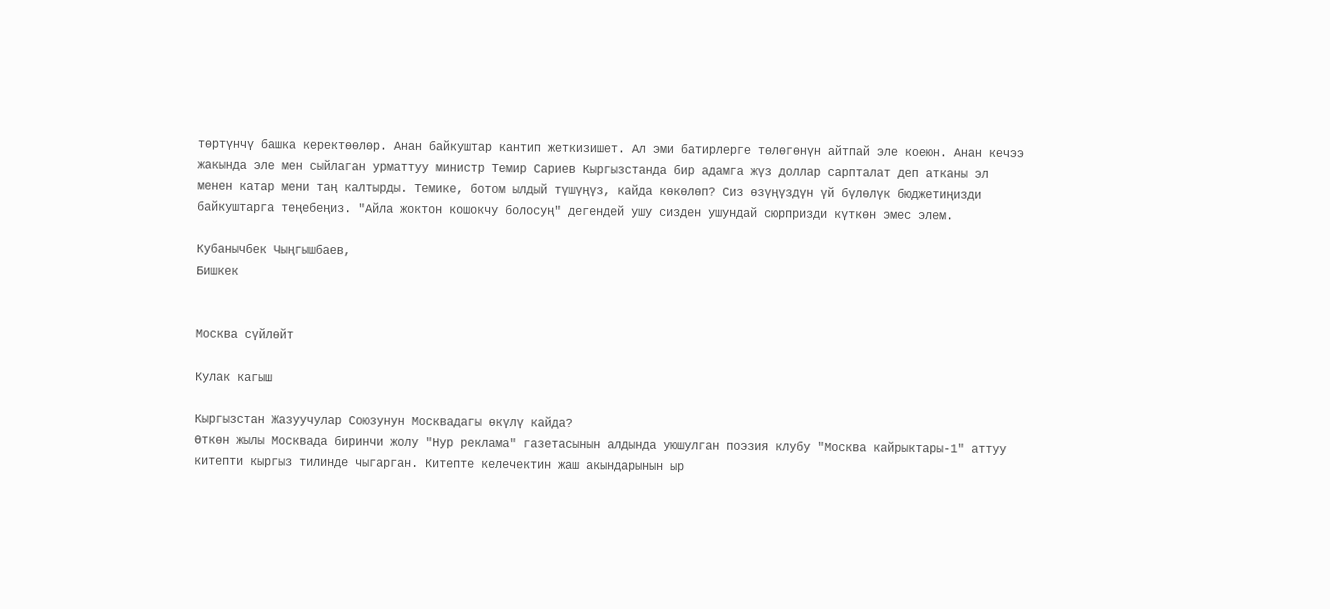төртүнчү башка керектөөлөр. Анан байкуштар кантип жеткизишет. Ал эми батирлерге төлөгөнүн айтпай эле коеюн. Анан кечээ жакында эле мен сыйлаган урматтуу министр Темир Сариев Кыргызстанда бир адамга жүз доллар сарпталат деп атканы эл менен катар мени таң калтырды. Темике, ботом ылдый түшүңүз, кайда көкөлөп? Сиз өзүңүздүн үй бүлөлүк бюджетиңизди байкуштарга теңебеңиз. "Айла жоктон кошокчу болосуң" дегендей ушу сизден ушундай сюрпризди күткөн эмес элем.

Кубанычбек Чыңгышбаев,
Бишкек


Москва сүйлөйт

Кулак кагыш

Кыргызстан Жазуучулар Союзунун Москвадагы өкүлү кайда?
Өткөн жылы Москвада биринчи жолу "Нур реклама" газетасынын алдында уюшулган поэзия клубу "Москва кайрыктары-1" аттуу китепти кыргыз тилинде чыгарган. Китепте келечектин жаш акындарынын ыр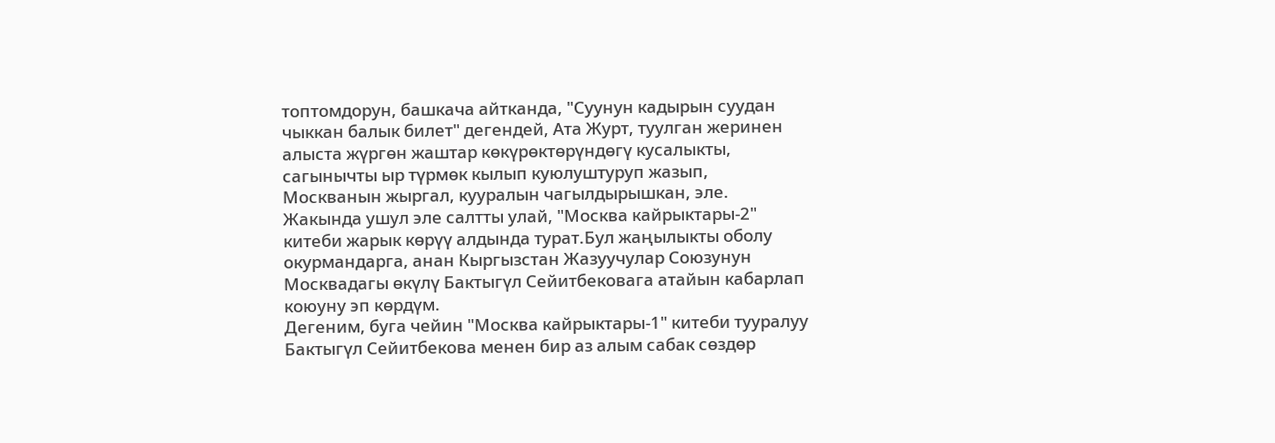топтомдорун, башкача айтканда, "Суунун кадырын суудан чыккан балык билет" дегендей, Ата Журт, туулган жеринен алыста жүргөн жаштар көкүрөктөрүндөгү кусалыкты, сагынычты ыр түрмөк кылып куюлуштуруп жазып, Москванын жыргал, кууралын чагылдырышкан, эле. Жакында ушул эле салтты улай, "Москва кайрыктары-2" китеби жарык көрүү алдында турат.Бул жаңылыкты оболу окурмандарга, анан Кыргызстан Жазуучулар Союзунун Москвадагы өкүлү Бактыгүл Сейитбековага атайын кабарлап коюуну эп көрдүм.
Дегеним, буга чейин "Москва кайрыктары-1" китеби тууралуу Бактыгүл Сейитбекова менен бир аз алым сабак сөздөр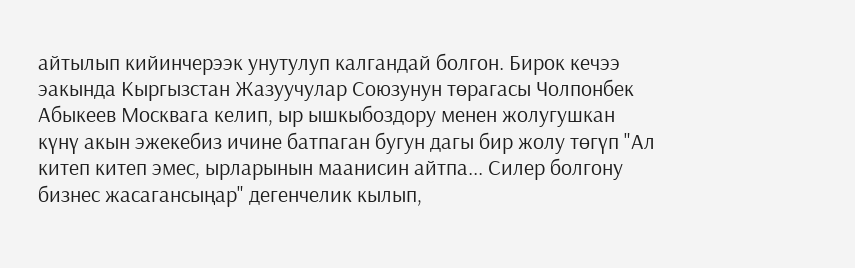айтылып кийинчерээк унутулуп калгандай болгон. Бирок кечээ эакында Кыргызстан Жазуучулар Союзунун төрагасы Чолпонбек Абыкеев Москвага келип, ыр ышкыбоздору менен жолугушкан күнү акын эжекебиз ичине батпаган бугун дагы бир жолу төгүп "Ал китеп китеп эмес, ырларынын маанисин айтпа... Силер болгону бизнес жасагансыңар" дегенчелик кылып,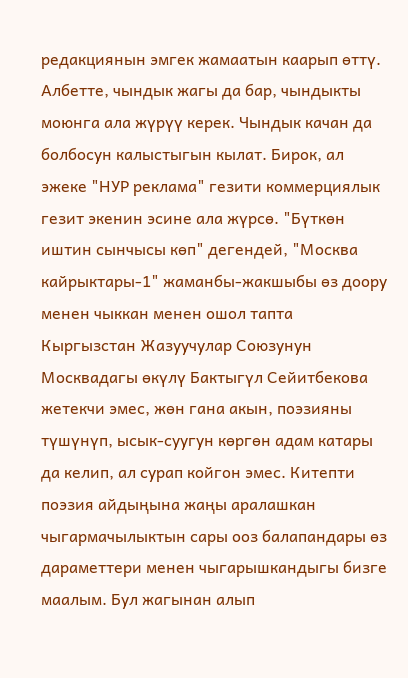редакциянын эмгек жамаатын каарып өттү. Албетте, чындык жагы да бар, чындыкты моюнга ала жүрүү керек. Чындык качан да болбосун калыстыгын кылат. Бирок, ал эжеке "НУР реклама" гезити коммерциялык гезит экенин эсине ала жүрсө. "Бүткөн иштин сынчысы көп" дегендей, "Москва кайрыктары-1" жаманбы-жакшыбы өз доору менен чыккан менен ошол тапта Кыргызстан Жазуучулар Союзунун
Москвадагы өкүлү Бактыгүл Сейитбекова жетекчи эмес, жөн гана акын, поэзияны түшүнүп, ысык-суугун көргөн адам катары да келип, ал сурап койгон эмес. Китепти поэзия айдыңына жаңы аралашкан чыгармачылыктын сары ооз балапандары өз дараметтери менен чыгарышкандыгы бизге маалым. Бул жагынан алып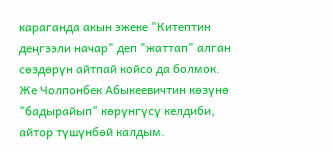караганда акын эжеке "Китептин деңгээли начар" деп "жаттап" алган сөздөрүн айтпай койсо да болмок. Же Чолпонбек Абыкеевичтин көзүнө "бадырайып" көрүнгүсү келдиби, айтор түшүнбөй калдым.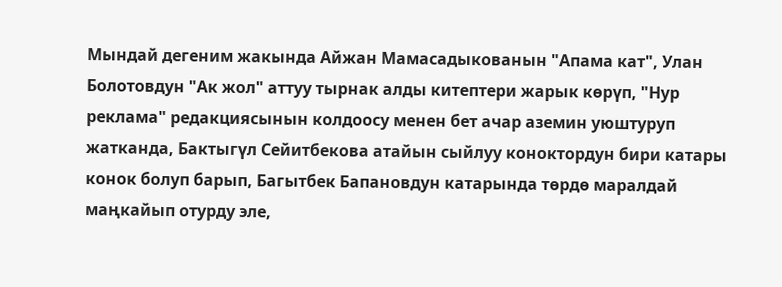Мындай дегеним жакында Айжан Мамасадыкованын "Апама кат", Улан Болотовдун "Ак жол" аттуу тырнак алды китептери жарык көрүп, "Нур реклама" редакциясынын колдоосу менен бет ачар аземин уюштуруп жатканда, Бактыгүл Сейитбекова атайын сыйлуу коноктордун бири катары конок болуп барып, Багытбек Бапановдун катарында төрдө маралдай маңкайып отурду эле,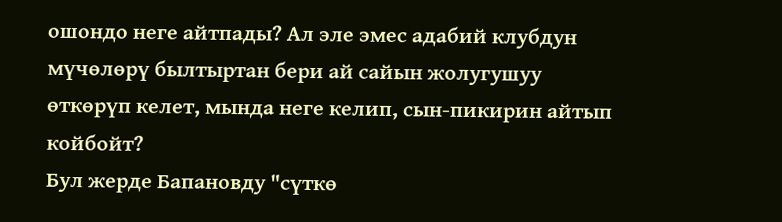ошондо неге айтпады? Ал эле эмес адабий клубдун мүчөлөрү былтыртан бери ай сайын жолугушуу өткөрүп келет, мында неге келип, сын-пикирин айтып койбойт?
Бул жерде Бапановду "сүткө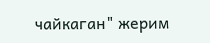чайкаган" жерим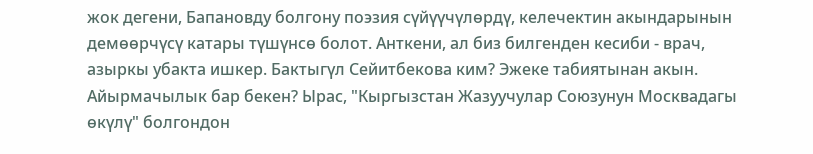жок дегени, Бапановду болгону поэзия сүйүүчүлөрдү, келечектин акындарынын демөөрчүсү катары түшүнсө болот. Анткени, ал биз билгенден кесиби - врач, азыркы убакта ишкер. Бактыгүл Сейитбекова ким? Эжеке табиятынан акын. Айырмачылык бар бекен? Ырас, "Кыргызстан Жазуучулар Союзунун Москвадагы өкүлү" болгондон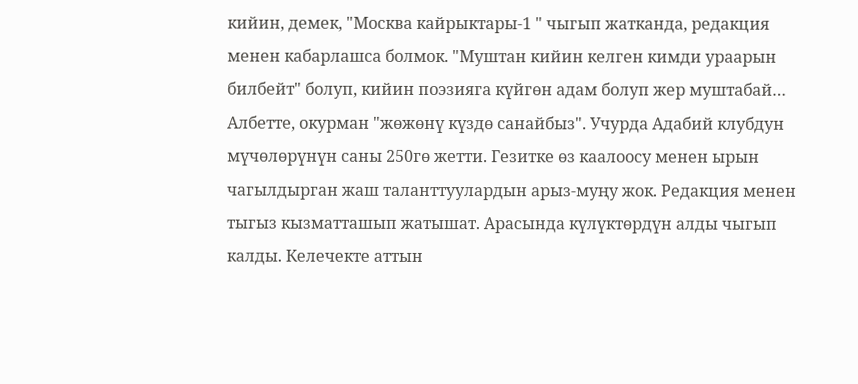кийин, демек, "Москва кайрыктары-1 " чыгып жатканда, редакция менен кабарлашса болмок. "Муштан кийин келген кимди ураарын билбейт" болуп, кийин поэзияга күйгөн адам болуп жер муштабай…
Албетте, окурман "жөжөнү күздө санайбыз". Учурда Адабий клубдун мүчөлөрүнүн саны 250гө жетти. Гезитке өз каалоосу менен ырын чагылдырган жаш таланттуулардын арыз-муңу жок. Редакция менен тыгыз кызматташып жатышат. Арасында күлүктөрдүн алды чыгып калды. Келечекте аттын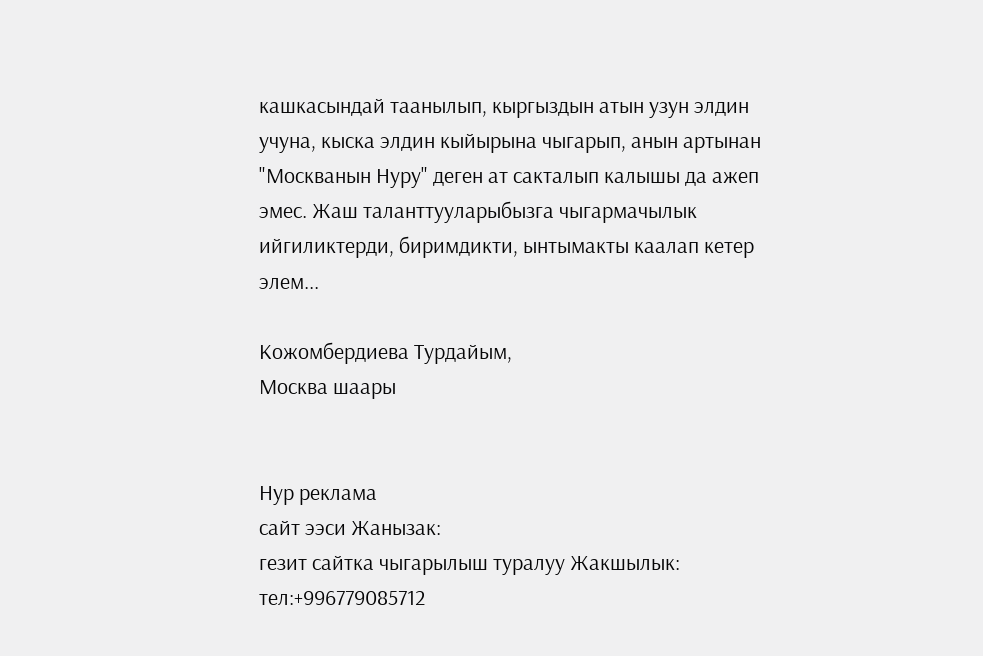кашкасындай таанылып, кыргыздын атын узун элдин учуна, кыска элдин кыйырына чыгарып, анын артынан "Москванын Нуру" деген ат сакталып калышы да ажеп эмес. Жаш таланттууларыбызга чыгармачылык ийгиликтерди, биримдикти, ынтымакты каалап кетер элем...

Кожомбердиева Турдайым,
Москва шаары


Нур реклама
сайт ээси Жанызак:
гезит сайтка чыгарылыш туралуу Жакшылык:
тел:+996779085712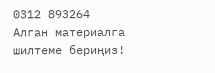0312 893264
Алган материалга шилтеме бериңиз!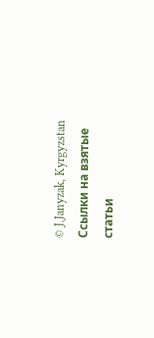© J.Janyzak, Kyrgyzstan  Ссылки на взятые статьи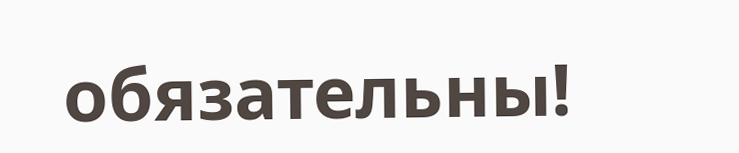обязательны!